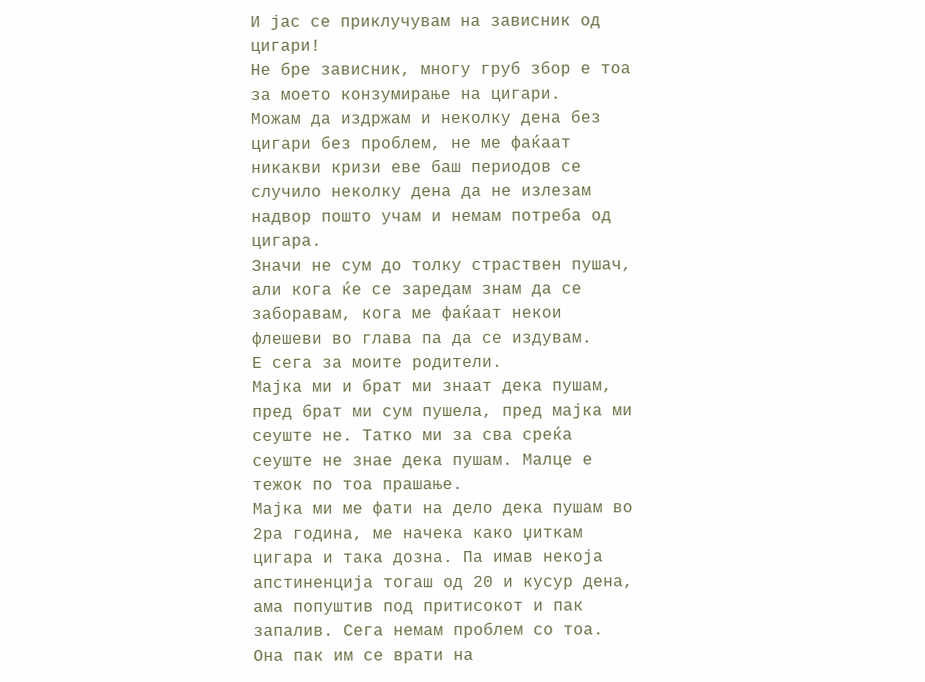И јас се приклучувам на зависник од цигари!
Не бре зависник, многу груб збор е тоа за моето конзумирање на цигари.
Можам да издржам и неколку дена без цигари без проблем, не ме фаќаат никакви кризи еве баш периодов се случило неколку дена да не излезам надвор пошто учам и немам потреба од цигара.
Значи не сум до толку страствен пушач, али кога ќе се заредам знам да се заборавам, кога ме фаќаат некои флешеви во глава па да се издувам.
Е сега за моите родители.
Мајка ми и брат ми знаат дека пушам, пред брат ми сум пушела, пред мајка ми сеуште не. Татко ми за сва среќа сеуште не знае дека пушам. Малце е тежок по тоа прашање.
Мајка ми ме фати на дело дека пушам во 2ра година, ме начека како џиткам цигара и така дозна. Па имав некоја апстиненција тогаш од 20 и кусур дена, ама попуштив под притисокот и пак запалив. Сега немам проблем со тоа. Она пак им се врати на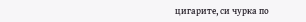цигарите, си чурка по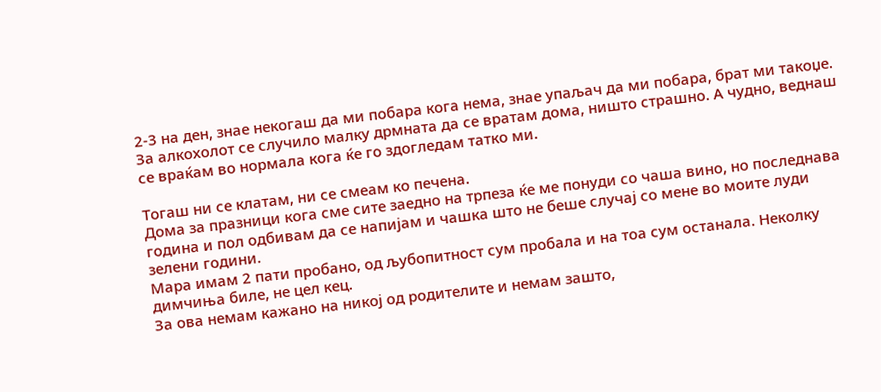2-3 на ден, знае некогаш да ми побара кога нема, знае упаљач да ми побара, брат ми такоџе.
За алкохолот се случило малку дрмната да се вратам дома, ништо страшно. А чудно, веднаш се враќам во нормала кога ќе го здогледам татко ми.

Тогаш ни се клатам, ни се смеам ко печена.
Дома за празници кога сме сите заедно на трпеза ќе ме понуди со чаша вино, но последнава година и пол одбивам да се напијам и чашка што не беше случај со мене во моите луди зелени години.
Мара имам 2 пати пробано, од љубопитност сум пробала и на тоа сум останала. Неколку димчиња биле, не цел кец.
За ова немам кажано на никој од родителите и немам зашто,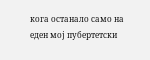кога останало само на еден мој пубертетски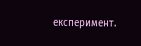експеримент.